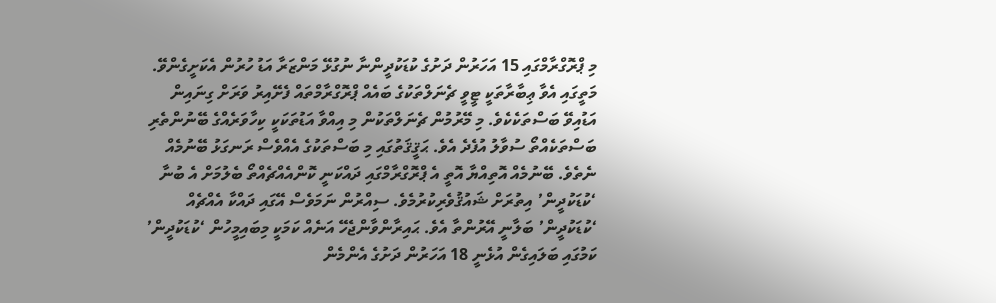މި ޕްރޮގްރާމްގައި 15 އަހަރުން ދަށުގެ ކުޑަކުދީންނާ ނުގުޅޭ މަންޒަރާ އަޑު ހުރުން އެކަށީގެންވޭ.
މަތީގައި އެވާ ޢިބާރާތަކީ ޓީވީ ޗެނަލްތަކުގެ ބައެއް ޕްރޮގްރާމްތައް ފެށޭއިރު ވަރަށް ގިނައިން އަޑުއިވޭ ބަސްތަކެކެވެ. މި މޭރުމުން ޗެނަލްތަކުން މި އިއްވާ އަޑުތަކަކީ ކިހާވަރެއްގެ ބޭނުންތެރި ބަސްތަކެއްތޯ ސުވާލު އުފެދެ އެވެ. ޙަޤީޤަތުގައި މި ބަސްތަކުގެ އެއްވެސް ރަނގަޅު ބޭނުމެއް ނެތެވެ. ބޭނުމެއް އޮތިއްޔާ އޮތީ އެ ޕްރޮގްރާމްގައި ދައްކަނީ ކޮންއެއްޗެއްތޯ ބެލުމަށް އެ ބުނާ ‘ކުޑަކުދީން’ އިތުރަށް ޝައުޤުވެރިކުރުމެވެ. ސިއްރުން ނަމަވެސް އޭގައި ދައްކާ އެއްޗެއް ‘ކުޑަކުދީން’ ބަލާނީ އޭރުންތާ އެވެ. ޙައިރާންވާންޖެހޭ އަނެއް ކަމަކީ މިބައިމީހުން ‘ކުޑަކުދީން’ ކަމުގައި ބަލައިގެން އުޅެނީ 18 އަހަރުން ދަށުގެ އެންމެން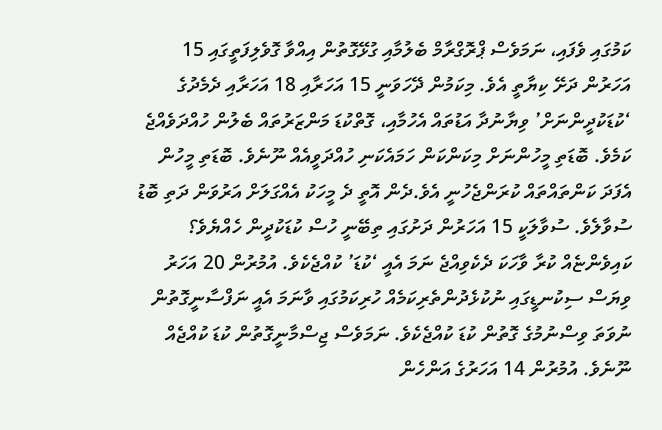ކަމުގައި ވެފައި، ނަމަވެސް ޕްރޮގްރާމް ބެލުމާއި ގުޅޭގޮތުން އިއްވާ ގޮވެލިފަތީގައި 15 އަހަރުން ދަށޭ ކިޔާތީ އެވެ. މިކަމުން ދޭހަވަނީ 15 އަހަރާއި 18 އަހަރާއި ދެމެދުގެ ‘ކުޑަކުދީންނަށް’ ވިޔާނުދާ އަޑުތައް އެހުމާއި، ގޮތްކުޑަ މަންޒަރުތައް ބެލުން ހުއްދަވެއްޖެ ކަމެވެ. ބޮޑަތި މީހުންނަށް މިކަންކަން ހަމައެކަނި ހުއްދަވީއެއް ނޫނެވެ. ބޮޑަތި މީހުން އެފަދަ ކަންތައްތައް ކުރަންޖެހުނީ އެވެ.ދެން އޮތީ ދެ މީހަކު އެއްގަލަށް އަރުވަން ދަތި ބޮޑު ސުވާލެވެ. ސުވާލަކީ 15 އަހަރުން ދަށުގައި ތިބޭނީ ހުސް ކުޑަކުދީން ހެއްޔެވެ؟ ކައިވެންޏެއް ކުރާ ވާހަކަ ދެކެވިއްޖެ ނަމަ އެއީ ‘ކުޑަ’ ކުއްޖެކެވެ. އުމުރުން 20 އަހަރު ވިޔަސް ސިކުނޑީގައި ނުކުޅެދުންތެރިކަމެއް ހުރިކަމުގައި ވާނަމަ އެއީ ނަފްސާނީގޮތުން ނުވަތަ ވިސްނުމުގެ ގޮތުން ކުޑަ ކުއްޖެކެވެ. ނަމަވެސް ޖިސްމާނީގޮތުން ކުޑަ ކުއްޖެއް ނޫނެވެ. އުމުރުން 14 އަހަރުގެ އަންހެން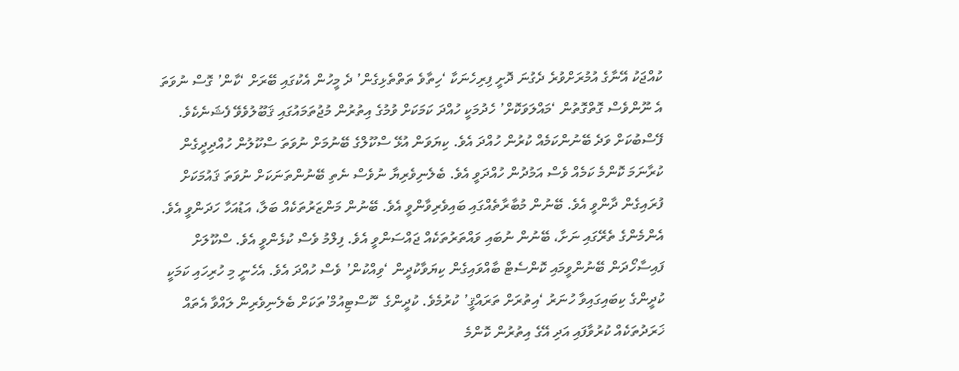ކުއްޖަކު އޭނާގެ އުމުރަށްވުރެ ދެގުނަ ދޮށީ ފިރިހެނަކާ ‘ހިތާވެ ތަތްތެޅިގެން’ ދެ މީހުން އެކުގައި ބޭރަށް ‘ކާން’ ގޮސް ނުވަތަ އެ ނޫންވެސް ގޮތްގޮތުން ‘މައްލަވަކޮށް’ ހެދުމަކީ ހުއްދަ ކަމަކަށް ވުމުގެ އިތުރުން މުޖުތަމައުގައި ޤަބޫލުވެވޭ ފެޝަނެކެވެ. ފޭސްބުކަށް ވަދެ ބޭނުންކަމެއް ކުރުން ހުއްދަ އެވެ. ކިޔަވަން އުޅޭ ސްކޫލްގެ ބޭނުމަށް ނުވަތަ ސްކޫލުން ހުއްދިދީގެން ކުރާނަމަ ކޮންމެ ކަމެއް ވެސް އަމުދުން ހުއްދަވީ އެވެ. ބެލެނިވެރިޔާ ނުވެސް ނެތި ބޭނުންތަނަކަށް ނުވަތަ ޤައުމަކަށް ފުރައިގެން ދާންވީ އެވެ. ބޭނުން މުބާރާތެއްގައި ބައިވެރިވާންވީ އެވެ. ބޭނުން މަންޒަރުތަކެއް ބަލާ، އަޑުއަހާ ހަދަންވީ އެވެ. އެންމެންގެ ތެރޭގައި ނަށާ، ބޭނުން ނުބައި ވައްތަރުތަކެއް ޖައްސަންވީ އެވެ. ފިލްމު ވެސް ކުޅެންވީ އެވެ. ސްކޫލަށް ފައިސާހޯދަން ބޭނުންވީމައި ކޮންސެޓް ބާއްވައިގެން ކިޔަވާކުދީން ‘ވިއްކުން’ ވެސް ހުއްދަ އެވެ. އެހެނީ މި ހުރިހައި ކަމަކީ ކުދީންގެ ކިބައިގައިވާ ހުނަރު ‘އިތުރަށް ތަރައްޤީ’ ކުރުމެވެ. ކުދީންގެ ‘ކޮސްޓިއުމް’ތަކަށް ބެލެނިވެރިން ލައްވާ އެތައް ޚަރަދުތަކެއް ކުރުވާފައި އަދި އޭގެ އިތުރުން ކޮންމެ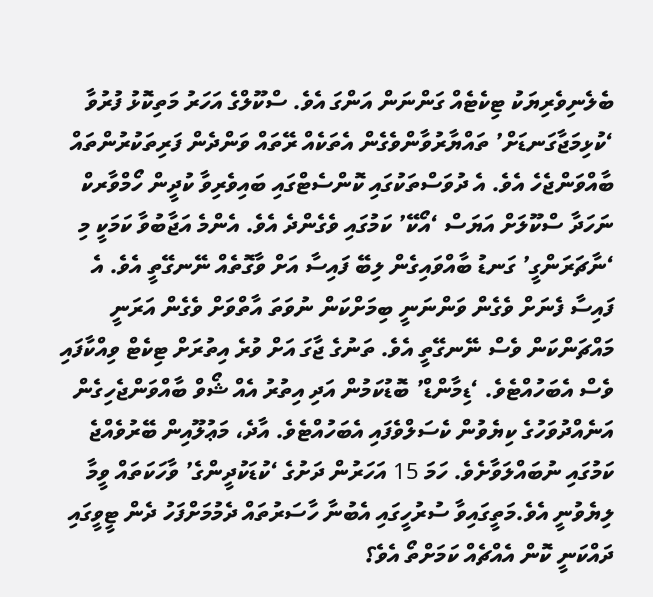ބެލެނިވެރިޔަކު ޓިކެޓެއް ގަންނަން އަންގަ އެވެ. ސްކޫލްގެ އަހަރު މަތިކޮޅު ފުރުވާ ‘ކުޅިމަޖާގަނޑަށް’ ތައްޔާރުވާންވެގެން އެތަކެއް ރޭތައް ވަންދެން ފަރިތަކުރުންތައް ބާއްވަންޖެހެ އެވެ. އެ ދުވަސްތަކުގައި ކޮންސެޓްގައި ބައިވެރިވާ ކުދީން ހޯމްވާރކް ނަހަދާ ސްކޫލަށް އަޔަސް ‘އޯކޭ’ ކަމުގައި ވެގެންދެ އެވެ. އެންމެ އަޖާބުވާ ކަމަކީ މި ‘ނާޗަރަންގީ’ ގަނޑު ބާއްވައިގެން ލިބޭ ފައިސާ އަށް ވާގޮތެއް ނޭނގޭތީ އެވެ. އެ ފައިސާ ފެނަށް ވެގެން ވަންނަނީ ބިމަށްކަން ނުވަތަ އާތްވަށް ވެގެން އަރަނީ މައްޗަންކަން ވެސް ނޭނގޭތީ އެވެ. ތަނުގެ ޖާގަ އަށް ވުރެ އިތުރަށް ޓިކެޓް ވިއްކާފައި ވެސް އެބަހުއްޓެވެ. ‘ޑިމާންޑް’ ބޮޑުކަމުން އަދި އިތުރު އެއް ޝޯވް ބާއްވަންޖެހިގެން އަނެއްދުވަހުގެ ކިޔެވުން ކެސަލްވެފައި އެބަހުއްޓެވެ. އާދެ، މަޢުލޫއިން ބޭރުވެއްޖެ ކަމުގައި ނުބައްލަވާށެވެ. ހަމަ 15 އަހަރުން ދަށުގެ ‘ކުޑަކުދީންގެ’ ވާހަކަތައް ވީމާ ލިޔެވުނީ އެވެ.މަތީގައިވާ ސުރުހީގައި އެބުނާ ހާސަރުތައް ދެމުމަށްފަހު ދެން ޓީވީގައި ދައްކަނީ ކޮން އެއްޗެއް ކަމަށްތޯ އެވެ؟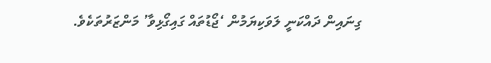ގިނައިން ދައްކަނީ ލަވަކިޔަމުން ‘ޖޯޑުތައް ގައިގޯޅިވާ’ މަންޒަރުތަކެވެ.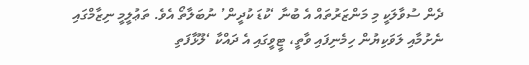ދެން ސުވާލަކީ މި މަންޒަރުތައް އެ ބުނާ ‘ކުޑަ ކުދީން’ ނުބަލާތޯ އެވެ. ތަޢުލީމީ ނިޒާމްގައި ނެށުމާއި ލަވަކިޔުން ހިމެނިފައި ވާތީ، ޓީވީގައި އެ ދައްކާ ‘ލޫޅާފަތި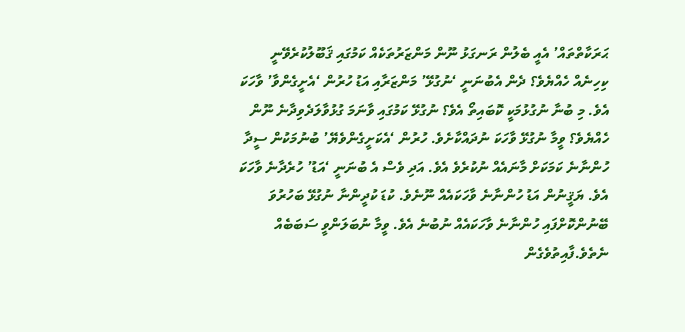ޙަރަކާތްތައް’ އެއީ ބެލުން ރަނގަޅު ނޫން މަންޒަރުތަކެއް ކަމުގައި ޤަބޫލުކުރެވޭނީ ކިހިނެއް ހެއްޔެވެ؟ ދެން އެބުނަނީ ‘ނުގުޅޭ’ މަންޒަރާއި އަޑު ހުރުން ‘އެށީގެންވާ’ ވާހަކަ އެވެ. މި ބުނާ ނުގުޅުމަކީ ކޮބައިތޯ އެވެ؟ ނުގުޅޭ ކަމުގައި ވާނަމަ ގުޅުވާލަދެވިދާނެ ނޫން ހެއްޔެވެ؟ ވީމާ ނުގުޅޭ ވާހަކަ ނުދައްކާށެވެ. ހުރުން ‘އެކަށީގެންވެޔޭ’ ބުނުމަކުން ސީދާ ހުންނާނެ ކަމަކަށް މާނައެއް ނުކުރެވެ އެވެ. އަދި ވެސް އެ ބުނަނީ ‘އަޑު’ ހުރެދާނެ ވާހަކަ އެވެ. ޔަޤީނުން އަޑު ހުންނާނެ ވާހަކައެއް ނޫނެވެ. ކުޑަ ކުދީންނާ ނުގުޅޭ ބަހުރުވަ ބޭނުންކޮށްފައި ހުންނާނެ ވާހަކައެއް ނުބުނެ އެވެ. ވީމާ ނުބަލަންވީ ސަބަބެއް ނެތެވެ.ފާއިތުވެގެން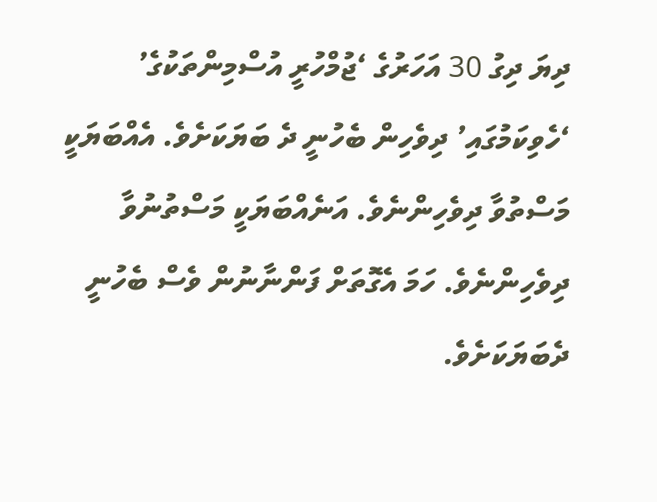ދިޔަ ދިގު 30 އަހަރުގެ ‘ޖުމްހުރީ އުސްމިންތަކުގެ’ ‘ހެވިކަމުގައި’ ދިވެހިން ބެހުނީ ދެ ބަޔަކަށެވެ. އެއްބަޔަކީ މަސްތުވާ ދިވެހިންނެވެ. އަނެއްބަޔަކީ މަސްތުނުވާ ދިވެހިންނެވެ. ހަމަ އެގޮތަށް ފަންނާނުން ވެސް ބެހުނީ ދެބަޔަކަށެވެ.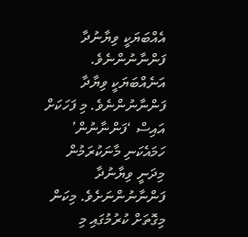އެއްބަޔަކީ ވިޔާނުދާ ފަންނާނުންނެވެ. އަނެއްބަޔަކީ ވިޔާދާ ފަންނާނުންނެވެ. މި ފަހަކަށް އައިސް ‘ފަންނާނުން’ ހަމައެކަނި މާނަކުރަމުން މިދަނީ ވިޔާނުދާ ފަންނާނުންނަށެވެ. މިކަން މިގޮތަށް ކުރުމުގައި މި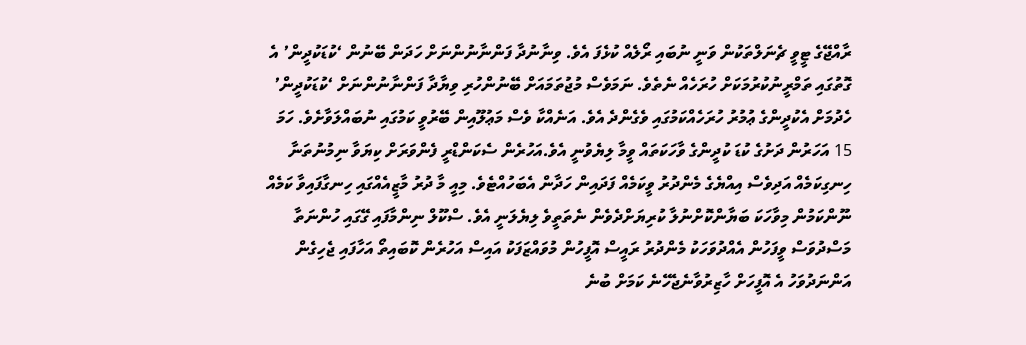ރާއްޖޭގެ ޓީވީ ޗެނަލްތަކުން ވަނީ ނުބައި ރޯލެއް ކުޅެފަ އެވެ. ވިނާނުދާ ފަންނާނުންނަށް ހަދަން ބޭނުން ‘ކުޑަކުދީން’ އެ ގޮތުގައި ތަމްރީނުކުރުމަކަށް ހުރަހެއް ނެތެވެ. ނަމަވެސް މުޖުތަމައަށް ބޭނުންހުރި ވިޔާދާ ފަންނާނުންނަށް ‘ކުޑަކުދީން’ ހެދުމަށް އެކުދީންގެ ޢުމުރު ހުރަހެއްކަމުގައި ވެގެންދެ އެވެ. އަނެއްކާ ވެސް މަޢުލޫއިން ބޭރުވީ ކަމުގައި ނުބައްލަވާށެވެ. ހަމަ 15 އަހަރުން ދަށުގެ ކުޑަ ކުދީންގެ ވާހަކަތައް ވީމާ ލިޔެވުނީ އެވެ.އަހުރެން ސެކަންޑްރީ ފެންވަރަށް ކިޔަވާ ނިމުނުތަނާ ހިނގިކަމެއް އަދިވެސް އިއްޔެގެ މެންދުރު ވީކަމެއް ފަދައިން ހަދާން އެބަހުއްޓެވެ. މިއީ މާ ދުރު މާޒީއެއްގައި ހިނގާފައިވާ ކަމެއް ނޫންކަމުން މިވާހަކަ ބަޔާންކޮށްނުލާ ކުރިޔަށްދެވެން ނެތަތީވެ ލިޔެލަނީ އެވެ. ސްކޫލް ނިންމާފައި ގޭގައި ހުންނަތާ މަސްދުވަސް ވީފަހުން އެއްދުވަހަކު މެންދުރު ރައީސް އޮފީހުން މުވައްޒަފަކު އައިސް އަހުރެން ކޮބައިތޯ އަހާފައި ޖެހިގެން އަންނަދުވަހު އެ އޮފީހަށް ހާޒިރުވާނެޖެހޭނެ ކަމަށް ބުނެ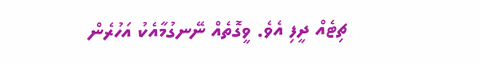ޗިޓެއް ދީފި އެވެ. ވީގޮތެއް ނޭނގުމާއެކު އަހުރެން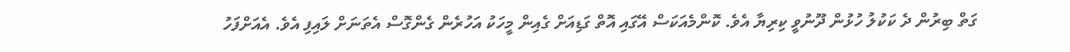ގަތް ބިރުން ދެ ކަކުލު ހުޅުން ދޫނުވީ ކިރިޔާ އެވެ. ކޮންމެއަކަސް އޭގައި އޮތް ގަޑިއަށް ގެއިން މީހަކު އަހުރެން ގެންގޮސް އެތަނަށް ލައިފި އެވެ. އެއަށްފަހު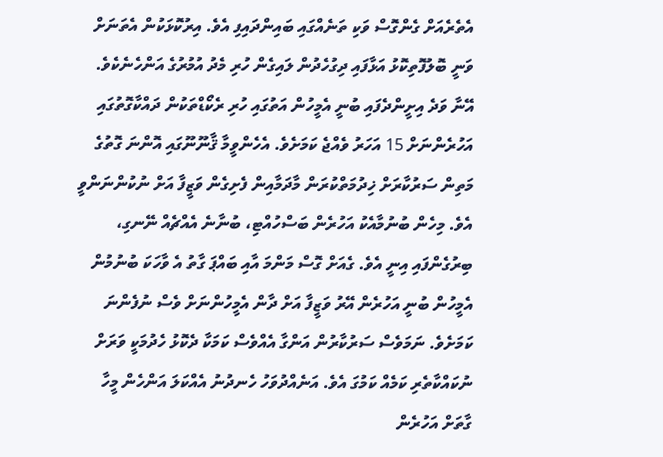އެތެރެއަށް ގެންގޮސް ވަކި ތަނެއްގައި ބައިންދައިފި އެވެ. އިރުކޮޅަކުން އެތަނަށް ވަނީ ބޮލުފޮތިކޮޅު އަޅާފައި ދިގުހެދުން ލައިގެން ހުރި މެދު އުމުރުގެ އަންހެނެކެވެ. އޭނާ ވަދެ އިށީންދެފައި ބުނީ އެމީހުން އަތުގައި ހުރި ރެކޯޑްތަކުން ދައްކާގޮތުގައި އަހުރެންނަށް 15 އަހަރު ވެއްޖެ ކަމަށެވެ. އެހެންވީމާ ޤާނޫނޫގައި އޮންނަ ގޮތުގެ މަތިން ސަރުކާރަށް ޚިދުމަތްކުރަން މާދަމާއިން ފެށިގެން ވަޒީފާ އަށް ނުކުންނަންވީ އެވެ. މިހެން ބުނުމާއެކު އަހުރެން ބަސްހުއްޓި، ބުނާނެ އެއްޗެއް ނޭނގި، ބިރުގެންފައި އިނީ އެވެ. ގެއަށް ގޮސް މަންމަ އާއި ބައްޕަ ގާތު އެ ވާހަކަ ބުނުމުން އެމީހުން ބުނީ އަހުރެން އޭރު ވަޒީފާ އަށް ދާން އެމީހުންނަށް ވެސް ނުފެންނަ ކަމަށެވެ. ނަމަވެސް ސަރުކާރުން އަންގާ އެއްވެސް ކަމަކާ ދެކޮޅު ހެދުމަކީ ވަރަށް ނުކައްކާތެރި ކަމެއް ކަމުގަ އެވެ. އަނެއްދުވަހު ހެނދުނު އެއްކަލަ އަންހެން މީހާ ގާތަށް އަހުރެން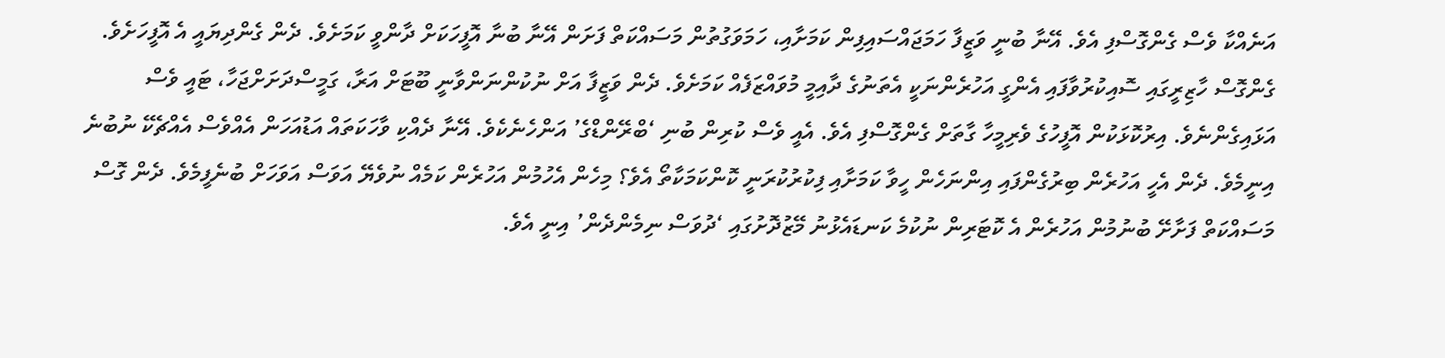އަނެއްކާ ވެސް ގެންގޮސްފި އެވެ. އޭނާ ބުނީ ވަޒީފާ ހަމަޖައްސައިފިން ކަމަށާއި، ހަމަވަގުތުން މަސައްކަތް ފަށަން އޭނާ ބުނާ އޮފީހަކަށް ދާންވީ ކަމަށެވެ. ދެން ގެންދިޔައީ އެ އޮފީހަށެވެ. ގެންގޮސް ހާޒިރީގައި ސޮއިކުރުވާފައި އެންގީ އަހުރެންނަކީ އެތަނުގެ ދާއިމީ މުވައްޒަފެއް ކަމަށެވެ. ދެން ވަޒީފާ އަށް ނުކުންނަންވާނީ ބޫޓަށް އަރާ، ގަމީސްދަށަށްޖަހާ، ޓައީ ވެސް އަޅައިގެންނެވެ. އިރުކޮޅަކުން އޮފީހުގެ ވެރިމީހާ ގާތަށް ގެންގޮސްފި އެވެ. އެއީ ވެސް ކުރިން ބުނި ‘ބްރޭންޑްގެ’ އަންހެނެކެވެ. އޭނާ ދެއްކި ވާހަކަތައް އަޑުއަހަން އެއްވެސް އެއްޗެކޭ ނުބުނެ އިނީމެވެ. ދެން އެހީ އަހުރެން ބިރުގެންފައި އިންނަހެން ހީވާ ކަމަށާއި ފިކުރުކުރަނީ ކޮންކަމަކާތޯ އެވެ؟ މިހެން އެހުމުން އަހުރެން ކަމެއް ނުވެޔޭ އަވަސް އަވަހަށް ބުނެފީމެވެ. ދެން ގޮސް މަސައްކަތް ފަށާށޭ ބުނުމުން އަހުރެން އެ ކޮޓަރިން ނުކުމެ ކަނޑައެޅުނު މޭޒުދޮށުގައި ‘ދުވަސް ނިމެންދެން’ އިނީ އެވެ.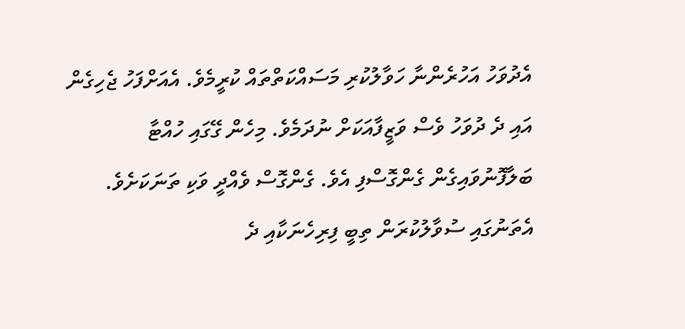އެދުވަހު އަހުރެންނާ ހަވާލުކުރި މަސައްކަތްތައް ކުރީމެވެ. އެއަށްފަހު ޖެހިގެން އައި ދެ ދުވަހު ވެސް ވަޒީފާއަކަށް ނުދަމެވެ. މިހެން ގޭގައި ހުއްޓާ ބަލާފޮނުވައިގެން ގެންގޮސްފި އެވެ. ގެންގޮސް ވެއްދީ ވަކި ތަނަކަށެވެ. އެތަނުގައި ސުވާލުކުރަން ތިބީ ފިރިހެނަކާއި ދެ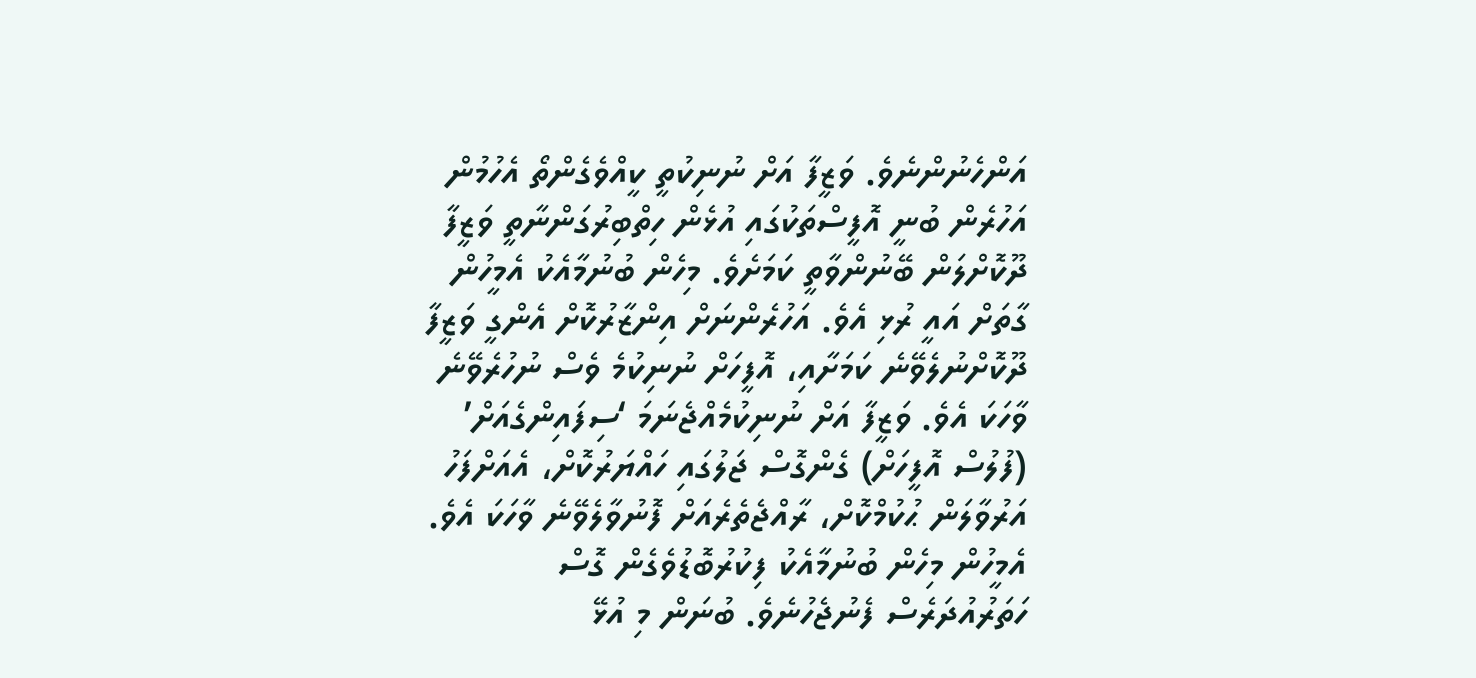އަންހެނުންނެވެ. ވަޒީފާ އަށް ނުނިކުތީ ކީއްވެގެންތޯ އެހުމުން އަހުރެން ބުނީ އޮފީސްތަކުގައި އުޅެން ހިތްބިރުގަންނާތީ ވަޒީފާ ދޫކޮށްލަން ބޭނުންވާތީ ކަމަށެވެ. މިހެން ބުނުމާއެކު އެމީހުން ގާތަށް އައީ ރުޅި އެވެ. އަހުރެންނަށް އިންޒާރުކޮށް އެންގީ ވަޒީފާ ދޫކޮށްނުލެވޭނެ ކަމަށާއި، އޮފީހަށް ނުނިކުމެ ވެސް ނުހުރެވޭނެ ވާހަކަ އެވެ. ވަޒީފާ އަށް ނުނިކުމެއްޖެނަމަ ‘ސިފައިންގެއަށް’ (ފުލުސް އޮފީހަށް) ގެންގޮސް ޖަލުގައި ހައްޔަރުކޮށް، އެއަށްފަހު އަރުވާލަން ޙުކުމްކޮށް، ރާއްޖެތެރެއަށް ފޮނުވާލެވޭނެ ވާހަކަ އެވެ. އެމީހުން މިހެން ބުނުމާއެކު ފިކުރުބޮޑުވެގެން ގޮސް ހަތަރުއުދަރެސް ފެނުޖެހުނެވެ. ބުނަން މި އުޅޭ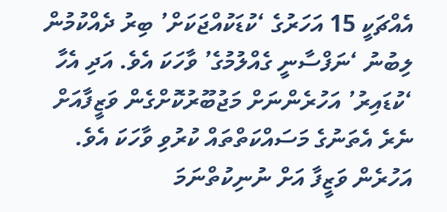އެއްޗަކީ 15 އަހަރުގެ ‘ކުޑަކުއްޖަކަށް’ ބިރު ދެއްކުމުން ލިބުނު ‘ނަފްސާނީ ގެއްލުމުގެ’ ވާހަކަ އެވެ. އަދި އެހާ ‘ކުޑައިރު’ އަހުރެންނަށް މަޖުބޫރުކޮށްގެން ވަޒީފާއަށް ނެރެ އެތަނުގެ މަސައްކަތްތައް ކުރުވި ވާހަކަ އެވެ. އަހުރެން ވަޒީފާ އަށް ނުނިކުތްނަމަ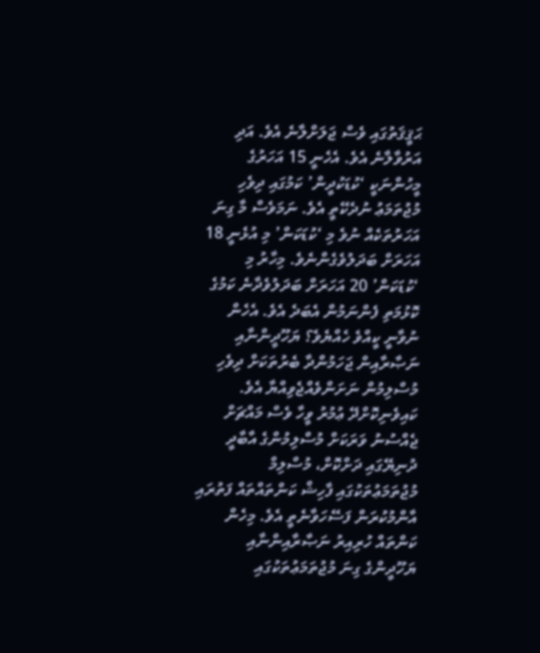ޙަޤީޤަތުގައި ވެސް ޖަލަށްލާނެ އެވެ. އަދި އަރުވާލާނެ އެވެ. އެހެނީ 15 އަހަރުގެ މީހުންނަކީ ‘ކުޑަކުދީން’ ކަމުގައި ދިވެހި މުޖުތަމަޢު ނުދެކޭތީ އެވެ. ނަމަވެސް މާ ގިނަ އަހަރުތަކެއް ނުވެ މި ‘ކުޑަކަން’ މި އުޅެނީ 18 އަހަރަށް ބަދަލުވެގެންނެވެ. މިހާރު މި ‘ކުޑަކަން’ 20 އަހަރަށް ބަދަލުވެދާނެ ކަމުގެ ކޮޅުމަތި ފެންނަމުން އެބަދެ އެވެ. އެހެން ނުވާނީ ކީއްވެ ހެއްޔެވެ؟ ޔަހޫދީންނާއި ނަޞާރާއިން ޖަހަމުންދާ ބެރުތަކަށް ދިވެހި މުސްލިމުން ނަށަންވެއްޖެވިއްޔާ އެވެ. ކައިވެނިކޮށްދޭ ޢުމުރު ވީހާ ވެސް މައްޗަށް ޖެއްސުނު ވަރަކަށް މުސްލިމުންގެ އާބާދީ ދުނިޔޭގައި ދަށްކޮށް، މުސްލިމް މުޖުތަމަޢުތަކުގައި ފާހިޝް ކަންތައްތައް ފަތުރައި އާންމުކުރަން ފަސޭހަވާނެތީ އެވެ. މިހެން ކަންތައް ހުރިއިރު ނަޞާރާއިންނާއި ޔަހޫދީންގެ ގިނަ މުޖުތަމަޢުތަކުގައި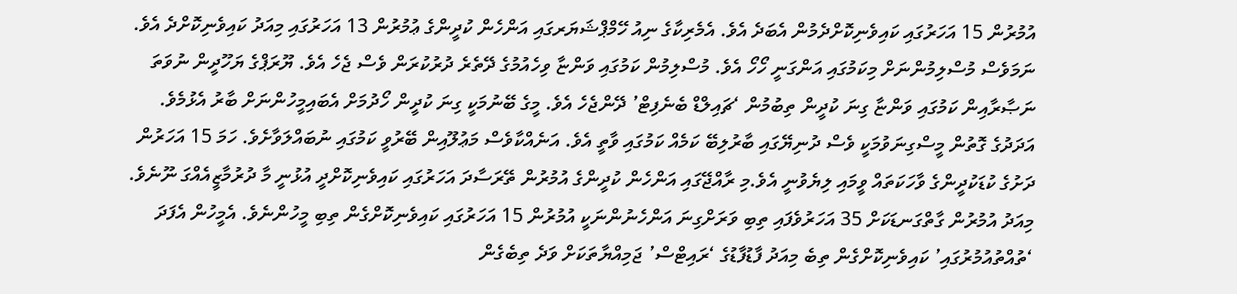އުމުރުން 15 އަހަރުގައި ކައިވެނިކޮށްދެމުން އެބަދެ އެވެ. އެމެރިކާގެ ނިއު ހޭމްޕްޝަޔަރގައި އަންހެން ކުދީންގެ ޢުމުރުން 13 އަހަރުގައި މިއަދު ކައިވެނިކޮށްދެ އެވެ. ނަމަވެސް މުސްލިމުންނަށް މިކަމުގައި އަންގަނީ ހޯހޯ އެވެ. މުސްލިމުން ކަމުގައި ވަންޏާ ވިހެއުމުގެ ދޭތެރެ ދުރުކުރަން ވެސް ޖެހެ އެވެ. ޔޫރަޕްގެ ޔަހޫދީން ނުވަތަ ނަޞާރާއިން ކަމުގައި ވަންޏާ ގިނަ ކުދީން ތިބުމުން ‘ޗައިލްޑް ބެނެފިޓް’ ދޭންޖެހެ އެވެ. މީގެ ބޭނުމަކީ ގިނަ ކުދީން ހޯދުމަށް އެބައިމީހުންނަށް ބާރު އެޅުމެވެ. އަދަދުގެ ގޮތުން މީސްގިނަވުމަކީ ވެސް ދުނިޔޭގައި ބާރުލިބޭ ކަމެއް ކަމުގައި ވާތީ އެވެ. އަނެއްކާވެސް މަޢުލޫއިން ބޭރުވީ ކަމުގައި ނުބައްލަވާށެވެ. ހަމަ 15 އަހަރުން ދަށުގެ ކުޑަކުދީންގެ ވާހަކަތައް ވީމައި ލިޔެވުނީ އެވެ.މި ރާއްޖޭގައި އަންހެން ކުދީންގެ އުމުރުން ތޭރަސާދަ އަހަރުގައި ކައިވެނިކޮށްދީ އުޅުނީ މާ ދުރުމާޒީއެއްގަ ނޫނެވެ. މިއަދު އުމުރުން ގާތްގަނޑަކަށް 35 އަހަރުވެފައި ތިބި ވަރަށްގިނަ އަންހެނުންނަކީ އުމުރުން 15 އަހަރުގައި ކައިވެނިކޮށްގެން ތިބި މީހުންނެވެ. އެމީހުން އެފަދަ ‘ތުއްތުއުމުރުގައި’ ކައިވެނިކޮށްގެން ތިބެ މިއަދު ފާޑުފާޑުގެ ‘ރައިޓްސް’ ޖަމިއްޔާތަކަށް ވަދެ ތިބެގެން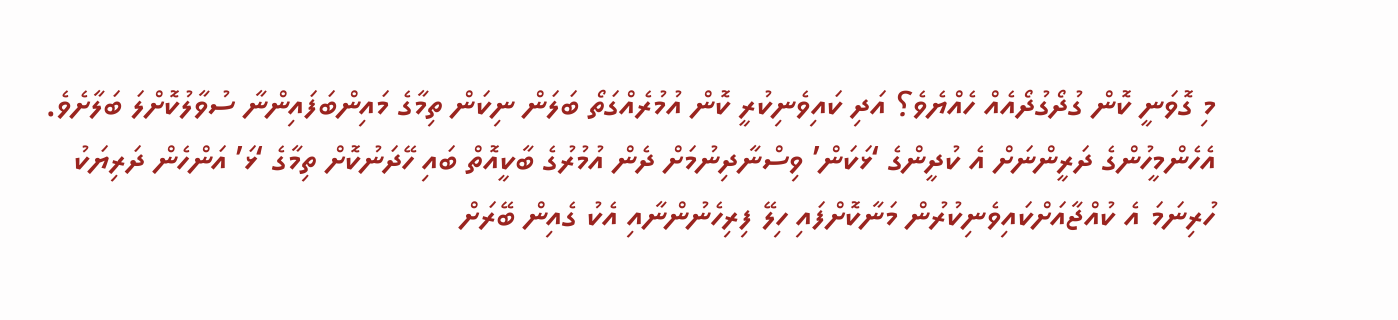މި ގޮވަނީ ކޮން ގުދޯގުދޯއެއް ހެއްޔެވެ؟ އަދި ކައިވެނިކުރީ ކޮން އުމުރެއްގަތޯ ބަލަން ނިކަން ތިމާގެ މައިންބަފައިންނާ ސުވާލުކޮށްލަ ބަލާށެވެ. އެހެންމީހުންގެ ދަރީންނަށް އެ ކުދީންގެ ‘ޅަކަން’ ވިސްނާދިނުމަށް ދެން އުމުރުގެ ބާކީއޮތް ބައި ހޭދަނުކޮށް ތިމާގެ ‘ޅަ’ އަންހެން ދަރިޔަކު ހުރިނަމަ އެ ކުއްޖާއަށްކައިވެނިކުރުން މަނާކޮށްފައި ހިލޭ ފިރިހެނުންނާއި އެކު ގެއިން ބޭރަށް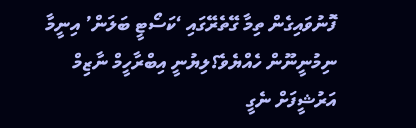ފޮނުވައިގެން ތިމާ ގޭތެރޭގައި ‘ކަސޯޓީ ބަލަން’ އިނީމާ ނިމުނީނޫން ހެއްޔެވެ؟ލިޔުނީ އިބްރާހީމް ނާޒިމް
އަރުޝީފަށް ނެގީ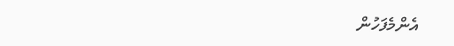އެންމެފަހުން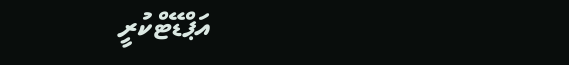އަޕްޑޭޓްކުރީ